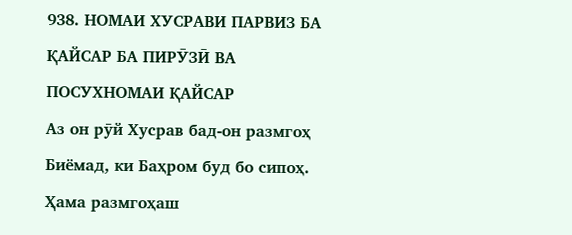938. НОМАИ ХУСРАВИ ПАРВИЗ БА ҚАЙСАР БА ПИРӮЗӢ ВА ПОСУХНОМАИ ҚАЙСАР
Аз он рӯй Хусрав бад-он размгоҳ
Биёмад, ки Баҳром буд бо сипоҳ.
Ҳама размгоҳаш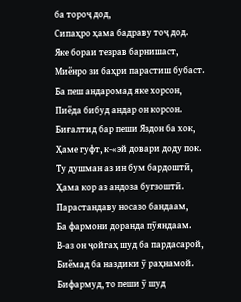ба тороҷ дод,
Сипаҳро ҳама бадраву тоҷ дод.
Яке бораи тезрав барнишаст,
Миёнро зи баҳри парастиш бубаст.
Ба пеш андаромад яке хорсон,
Пиёда бибуд андар он корсон.
Биғалтид бар пеши Яздон ба хок,
Ҳаме гуфт, к-«эй довари доду пок.
Ту душман аз ин бум бардоштӣ,
Ҳама кор аз андоза бугзоштӣ.
Парастандаву носазо бандаам,
Ба фармони доранда пӯяндаам.
В-аз он ҷойгаҳ шуд ба пардасарой,
Биёмад ба наздики ӯ раҳнамой.
Бифармуд, то пеши ӯ шуд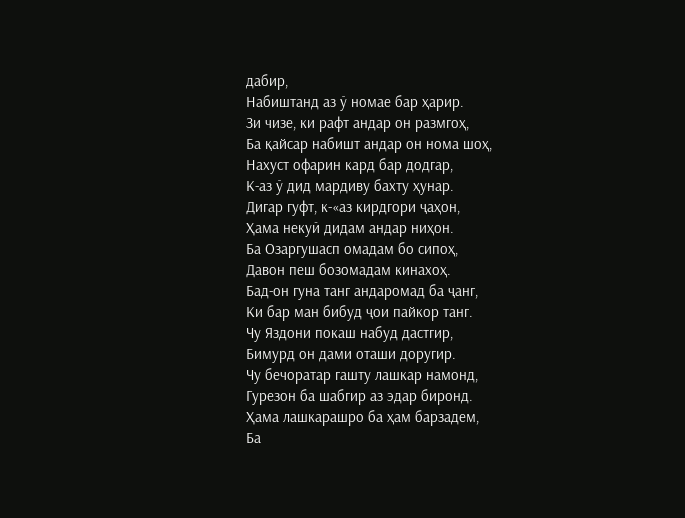дабир,
Набиштанд аз ӯ номае бар ҳарир.
Зи чизе, ки рафт андар он размгоҳ,
Ба қайсар набишт андар он нома шоҳ,
Нахуст офарин кард бар додгар,
К-аз ӯ дид мардиву бахту ҳунар.
Дигар гуфт, к-«аз кирдгори ҷаҳон,
Ҳама некуӣ дидам андар ниҳон.
Ба Озаргушасп омадам бо сипоҳ,
Давон пеш бозомадам кинахоҳ.
Бад-он гуна танг андаромад ба ҷанг,
Ки бар ман бибуд ҷои пайкор танг.
Чу Яздони покаш набуд дастгир,
Бимурд он дами оташи доругир.
Чу бечоратар гашту лашкар намонд,
Гурезон ба шабгир аз эдар биронд.
Ҳама лашкарашро ба ҳам барзадем,
Ба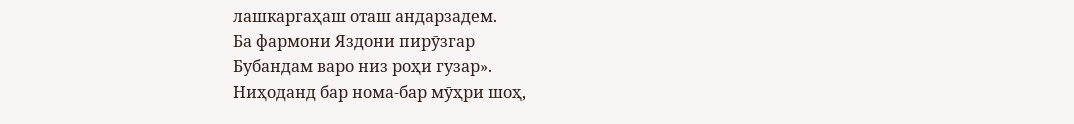лашкаргаҳаш оташ андарзадем.
Ба фармони Яздони пирӯзгар
Бубандам варо низ роҳи гузар».
Ниҳоданд бар нома-бар мӯҳри шоҳ,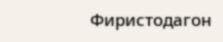Фиристодагон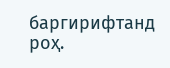баргирифтанд роҳ.